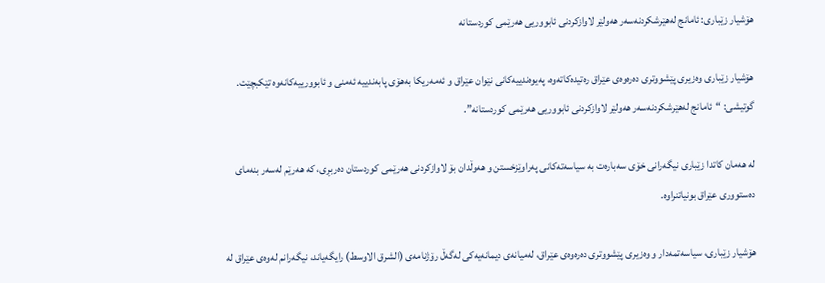هۆشیار زێباری: ئامانج له‌هێرشكردنه‌سه‌ر هه‌ولێر لاوازكردنی ئابووریی هه‌رێمی كوردستانه‌

هۆشیار زێباری وه‌زیری پێشووتری ده‌ره‌وه‌ی عێراق ره‌تیده‌كاته‌وه‌، پەیوەندییەکانی نێوان عێراق و ئەمەریکا بەهۆی پابه‌ندییه‌ ئەمنی و ئابوورییەكانه‌وه‌ تێكبچێت. گوتیشی: “ئامانج له‌هێرشكردنه‌سه‌ر هه‌ولێر لاوازكردنی ئابووریی هه‌رێمی كوردستانه‌”.

لە هەمان کاتدا زێباری نیگەرانی خۆی سەبارەت به‌ سیاسەتەکانی پەراوێزخستن و هەوڵدان بۆ لاوازکردنی هەرێمی کوردستان ده‌ربڕی، کە هه‌رێم لەسەر بنەمای دەستووری عێراق بونیاتنراوه‌.

هۆشیار زێباری، سیاسه‌تمه‌دار و وه‌زیری پێشووتری ده‌ره‌وه‌ی عێراق، له‌میانه‌ی دیمانه‌یه‌كی له‌گه‌ڵ رۆژنامه‌ی (الشرق الاوسط) رایگه‌یاند، نیگه‌رانم له‌وه‌ی عێراق له‌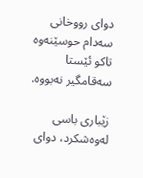دوای رووخانی سه‌دام حوسێنه‌وه‌ تاكو ئێستا سه‌قامگیر نه‌بووه‌.

زێباری باسی له‌وه‌شكرد، دوای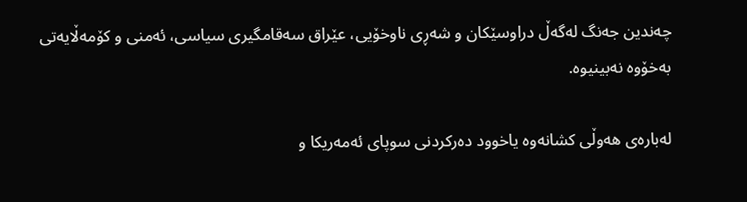چه‌ندین جه‌نگ له‌گه‌ڵ دراوسێكان و شه‌ڕی ناوخۆیی، عێراق سه‌قامگیری سیاسی، ئه‌منی و كۆمه‌ڵایه‌تی به‌خۆوه‌ نه‌بینیوه‌.

له‌باره‌ی هه‌وڵی كشانه‌وه‌ یاخوود ده‌ركردنی سوپای ئه‌مه‌ریكا و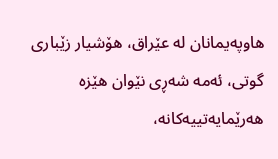هاوپه‌یمانان له‌ عێراق، هۆشیار زێباری گوتی، ئه‌مه‌ شه‌ڕی نێوان هێزه‌ هه‌رێمایه‌تییه‌كانه‌،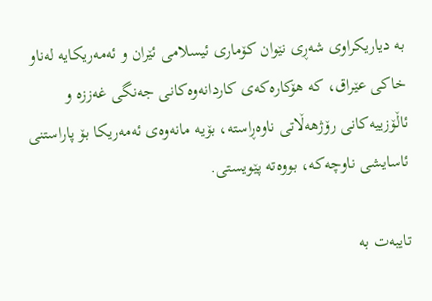به‌ دیاریكراوی شه‌ڕی نێوان كۆماری ئیسلامی ئێران و ئه‌مه‌ریكایه له‌ناو خاكی عێراق‌، كه‌ هۆكاره‌كه‌ی كاردانه‌وه‌كانی جه‌نگی غه‌ززه‌ و ئاڵۆزییه‌كانی رۆژهه‌ڵاتی ناوه‌ڕاسته‌، بۆیه‌ مانه‌وه‌ی ئه‌مه‌ریكا بۆ پاراستنی ئاسایشی ناوچه‌كه‌، بووه‌ته‌ پێویستی.

تایبه‌ت به‌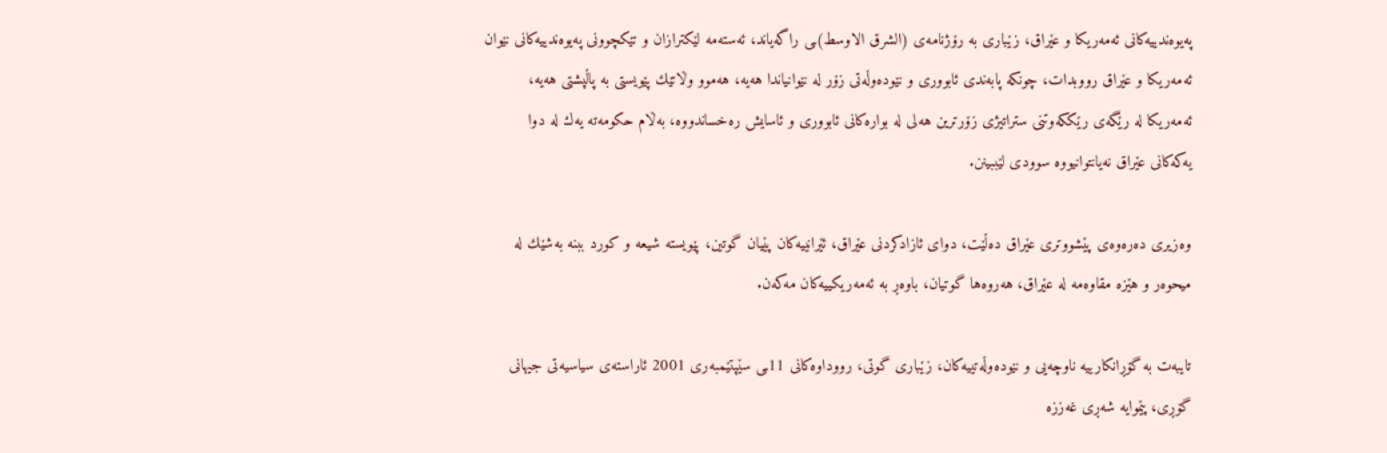په‌یوه‌ندییه‌كانی ئه‌مه‌ریكا و عێراق، زێباری به‌ رۆژنامه‌ی (الشرق الاوسط)ـی راگه‌یاند، ئه‌سته‌مه‌ لێكترازان و تێكچوونی په‌یوه‌ندییه‌كانی نێوان ئه‌مه‌ریكا و عێراق رووبدات، چونكه‌ پابه‌ندی ئابووری و نێوده‌وڵه‌تی زۆر له‌ نێوانیاندا هه‌یه‌، هه‌موو وڵاتێك پێویستی به‌ پاڵپشتی هه‌یه‌، ئه‌مه‌ریكا له‌ رێگه‌ی رێككه‌وتنی ستراتیژی زۆرترین هه‌لی له‌ بواره‌كانی ئابووری و ئاسایش ره‌خساندووه‌، به‌ڵام حكومه‌ته‌ یه‌ك له‌ دوا یه‌كه‌كانی عێراق نه‌یانتوانیووه‌ سوودی لێببینن.

وه‌زیری ده‌ره‌وه‌ی پێشووتری عێراق ده‌ڵێت، دوای ئازادكردنی عێراق، ئێرانییه‌كان پێیان گوتین، پێویسته‌ شیعه‌ و كورد ببنه‌ به‌شێك له‌ میحوه‌ر و هێزه‌ مقاوه‌مه‌ له‌ عێراق، هه‌روه‌ها گوتیان، باوه‌ڕ به‌ ئه‌مه‌ریكییه‌كان مه‌كه‌ن.

تایبه‌ت به‌ گۆڕانكارییه‌ ناوچه‌یی و نێوده‌وڵه‌تییه‌كان، زێباری گوتی، رووداوه‌كانی 11ـی سێپتێمبه‌ری 2001 ئاراسته‌ی سیاسیه‌تی جیهانی گۆڕی، پێموایه‌ شه‌ڕی غه‌ززه‌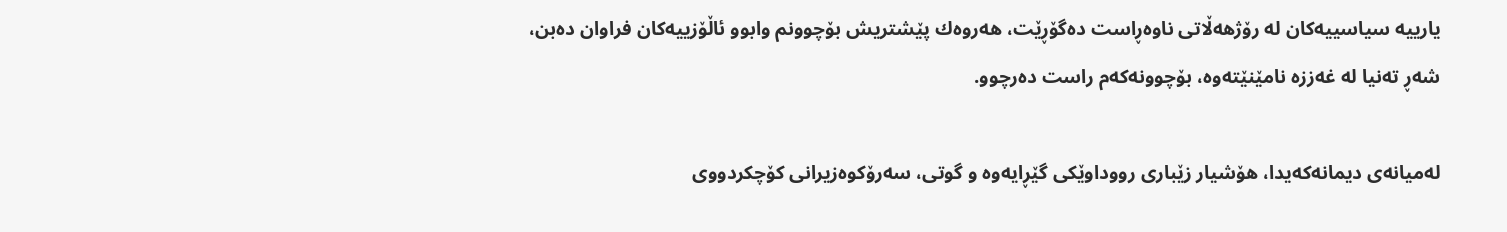یارییه‌ سیاسییه‌كان له‌ رۆژهه‌ڵاتی ناوه‌ڕاست ده‌گۆڕێت، هه‌روه‌ك پێشتریش بۆچوونم وابوو ئاڵۆزییه‌كان فراوان ده‌بن، شه‌ڕ ته‌نیا له‌ غه‌ززه‌ نامێنێته‌وه‌، بۆچوونه‌كه‌م راست ده‌رچوو.

له‌میانه‌ی دیمانه‌كه‌یدا، هۆشیار زێباری رووداوێكی گێڕایه‌وه‌ و گوتی، سه‌رۆكوه‌زیرانی كۆچكردووی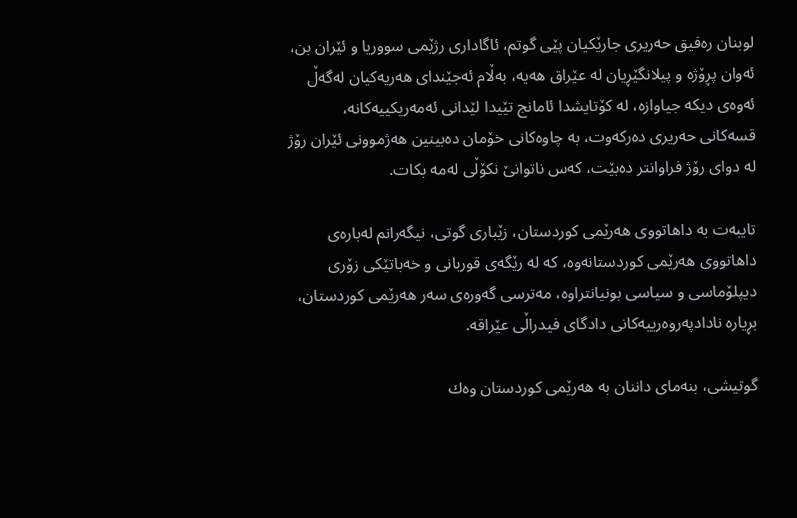لوبنان ره‌فیق حه‌ریری جارێكیان پێی ‌گوتم، ئاگاداری رژێمی سووریا و ئێران بن، ئه‌وان پڕۆژه‌ و پیلانگێڕیان له‌ عێراق هه‌یه‌، به‌ڵام ئه‌جێندای هه‌ریه‌كیان له‌گه‌ڵ ئه‌وه‌ی دیكه‌ جیاوازه‌، له‌ كۆتایشدا ئامانج تێیدا لێدانی ئه‌مه‌ریكییه‌كانه‌، قسه‌كانی حه‌ریری ده‌ركه‌وت، به‌ چاوه‌كانی خۆمان ده‌بینین هه‌ژموونی ئێران رۆژ له‌ دوای رۆژ فراوانتر ده‌بێت، كه‌س ناتوانێ نكۆڵی له‌مه‌ بكات.

تایبه‌ت به‌ داهاتووی هه‌رێمی كوردستان، زێباری گوتی، نیگه‌رانم له‌باره‌ی داهاتووی هه‌رێمی كوردستانه‌وه‌، كه‌ له‌ رێگه‌ی قوربانی و خه‌باتێكی زۆری دیپلۆماسی و سیاسی بونیانتراوه‌، مه‌ترسی گه‌وره‌ی سه‌ر هه‌رێمی كوردستان، بڕیاره‌ نادادپه‌روه‌رییه‌كانی دادگای فیدراڵی عێراقه‌‌.

گوتیشی، بنه‌مای داننان به‌ هه‌رێمی كوردستان وه‌ك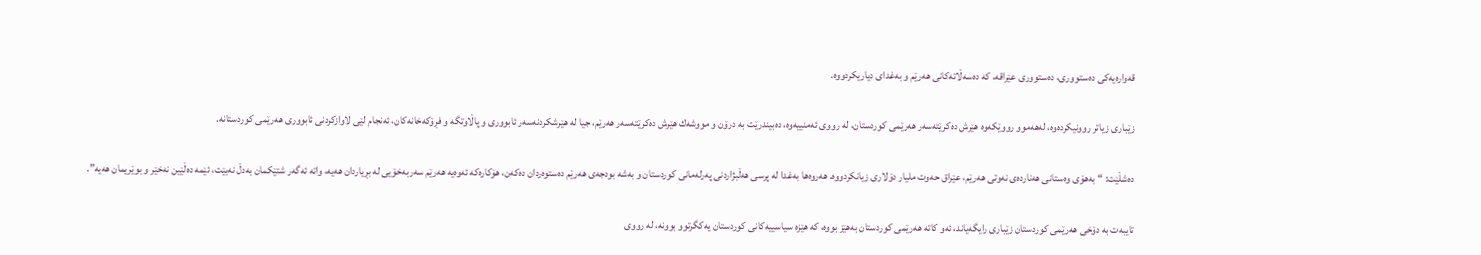قه‌واره‌یه‌كی ده‌ستووری، ده‌ستووری عێراقه‌، كه‌ ده‌سه‌ڵاته‌كانی هه‌رێم و به‌غدای دیاریكردووه‌.

زێباری زیاتر روونیكرده‌وه‌، له‌هه‌موو رووێكه‌وه‌ هێرش ده‌كرێته‌سه‌ر هه‌رێمی كوردستان، له‌ رووی ئه‌منییه‌وه‌، ده‌بیندرێت به‌ درۆن و مووشه‌ك هێرش ده‌كرێته‌سه‌ر هه‌رێم، جیا له‌ هێرشكردنه‌سه‌ر ئابووری و پاڵاوتگه‌ و فڕۆكه‌خانه‌كان، ئه‌نجام لێی لاوازكردنی ئابووری هه‌رێمی كوردستانه‌.

ده‌شڵێت: “به‌هۆی وه‌ستانی هه‌نارده‌ی نه‌وتی هه‌رێم، عێراق حه‌وت ملیار دۆلاری زیانكردووه‌. هه‌روه‌ها به‌غدا له‌ پرسی هه‌ڵبژاردنی په‌رله‌مانی كوردستان و به‌شه‌ بودجه‌ی هه‌رێم ده‌ستوه‌ردان ده‌كه‌ن، هۆکارەکە ئەوەیە هەرێم سەربەخۆیی لە بڕیاردان هه‌یه‌، واتە ئەگەر شتێکمان بەدڵ نەبێت، ئێمە دەڵێین نەخێر و بوێریمان هەیە”.

تایبه‌ت به‌ دۆخی هه‌رێمی كوردستان زێباری رایگه‌یاند، ئه‌و كاته‌ هه‌رێمی كوردستان به‌هێز بووه‌، كه‌ هێزه‌ سیاسییه‌كانی كوردستان یه‌كگرتوو بوونه‌، له‌ رووی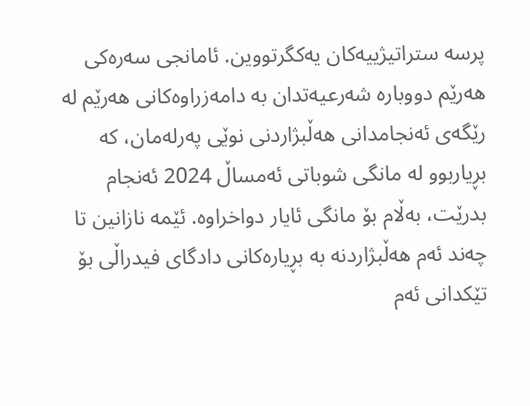پرسه‌ ستراتیژییه‌كان یه‌كگرتووین. ئامانجی سەرەکی هەرێم دووبارە شەرعیەتدان بە دامەزراوەکانی هەرێم له‌ رێگه‌ی ئەنجامدانی هەڵبژاردنی نوێی پەرلەمان، كه‌ بڕیاربوو لە مانگی شوباتی ئه‌مساڵ 2024 ئه‌نجام بدرێت، بەڵام بۆ مانگی ئایار دواخراوە. ئێمە نازانین تا چەند ئەم هەڵبژاردنه‌ به‌ بڕیارەکانی دادگای فیدراڵی بۆ تێکدانی ئەم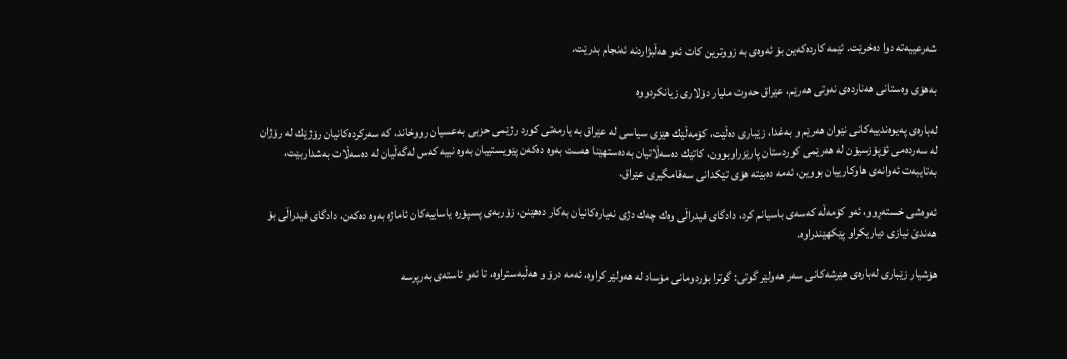شەرعییەتە دوا ده‌خرێت. ئێمە کاردەکەین بۆ ئەوەی بە زووترین کات ئەو هەڵبژاردنه‌ ئەنجام بدرێت.

به‌هۆی وه‌ستانی هه‌نارده‌ی نه‌وتی هه‌رێم، عێراق حه‌وت ملیار دۆلاری زیانكردووه‌

له‌باره‌ی په‌یوه‌ندییه‌كانی نێوان هه‌رێم و به‌غدا، زێباری ده‌ڵێت، كۆمه‌ڵێك هێزی سیاسی له‌ عێراق به‌ یارمه‌تی كورد رژێمی حزبی به‌عسیان رووخاند، كه‌ سه‌ركرده‌كانیان رۆژێك له‌ رۆژان له‌ سه‌رده‌می ئۆپۆزسیۆن له‌ هه‌رێمی كوردستان پارێزراوبوون، كاتێك ده‌سه‌ڵاتیان به‌ده‌ستهێنا هه‌ست به‌وه‌ ده‌كه‌ن پێویستییان به‌وه‌ نییه‌‌ كه‌س له‌گه‌ڵیان له‌ ده‌سه‌ڵات به‌شداربێت، به‌تایبه‌ت ئه‌وانه‌ی هاوكارییان بووین، ئه‌مه‌ ده‌بێته‌ هۆی تێكدانی سه‌قامگیری عێراق.

ئه‌وه‌شی خسته‌ڕوو، ئه‌و كۆمه‌ڵه‌ كه‌سه‌ی باسیانم كرد، دادگای فیدراڵی وه‌ك چه‌ك دژی نه‌یاره‌كانیان به‌كار ده‌هێنن، زۆربه‌ی پسپۆره‌ یاساییه‌كان ئاماژه‌ به‌وه‌ ده‌كه‌ن، دادگای فیدراڵی بۆ هه‌ندێ نیازی دیاریكراو پێكهێندراوه‌.

هۆشیار زێباری له‌باره‌ی هێرشه‌كانی سه‌ر هه‌ولێر گوتی: گوترا بۆردومانی مۆساد له‌ هه‌ولێر كراوه‌، ئه‌مه‌ درۆ و هه‌ڵبه‌ستراوه‌، تا ئه‌و ئاسته‌ی به‌رپرسه‌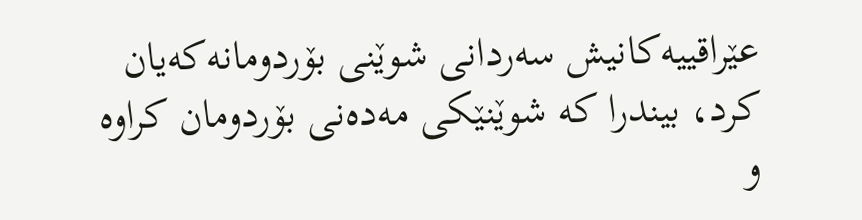عێراقییه‌كانیش سه‌ردانی شوێنی بۆردومانه‌كه‌یان كرد، بیندرا كه‌ شوێنێكی مه‌ده‌نی بۆردومان كراوه‌ و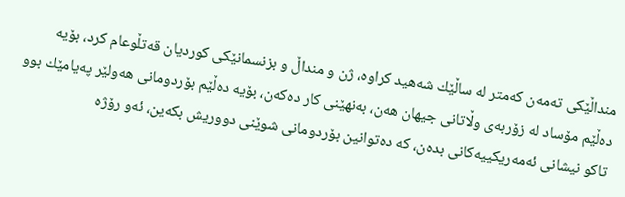منداڵێكی ته‌مه‌ن كه‌متر له‌ ساڵێك شه‌هید كراوه‌، ژن و منداڵ و بزنسمانێكی كوردیان قه‌تڵوعام كرد، بۆیه‌ ده‌ڵێم مۆساد له‌ زۆربه‌ی وڵاتانی جیهان هه‌ن، به‌نهێنی كار ده‌كه‌ن، بۆیه‌ ده‌ڵێم بۆردومانی هه‌ولێر په‌یامێك بوو تاكو نیشانی ئه‌مه‌ریكییه‌كانی بده‌ن، كه‌ ده‌توانین بۆردومانی شوێنی دووریش بكه‌ین، ئه‌و رۆژه‌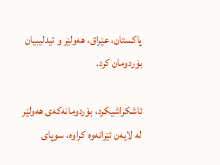پاكستان، عێراق، هه‌ولێر و ئیدلیبیان بۆردومان كرد.

ئاشكراشیكرد، بۆردومانه‌كه‌ی هه‌ولێر له‌ لایه‌ن ئێرانه‌وه‌ كراوه‌، سوپای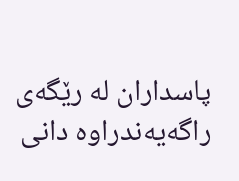پاسداران له‌ رێگه‌ی راگه‌یه‌ندراوه‌ دانی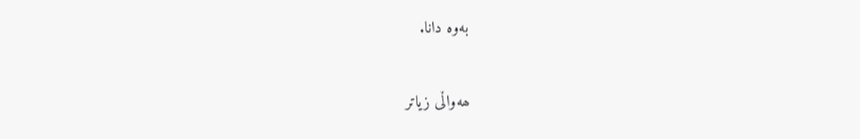به‌وه‌ دانا.

ھەواڵی زیاتر